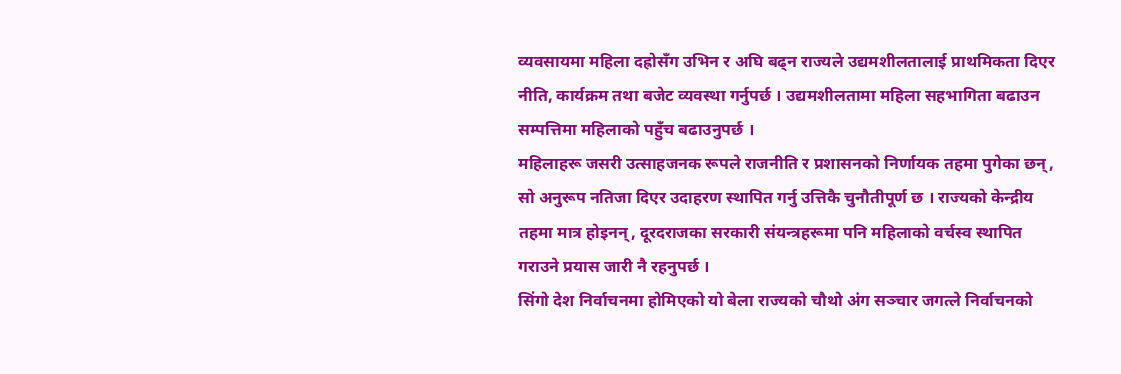व्यवसायमा महिला दह्रोसँग उभिन र अघि बढ्न राज्यले उद्यमशीलतालाई प्राथमिकता दिएर नीति, कार्यक्रम तथा बजेट व्यवस्था गर्नुपर्छ । उद्यमशीलतामा महिला सहभागिता बढाउन सम्पत्तिमा महिलाको पहुँच बढाउनुपर्छ ।
महिलाहरू जसरी उत्साहजनक रूपले राजनीति र प्रशासनको निर्णायक तहमा पुगेका छन्, सो अनुरूप नतिजा दिएर उदाहरण स्थापित गर्नु उत्तिकै चुनौतीपूर्ण छ । राज्यको केन्द्रीय तहमा मात्र होइनन्, दूरदराजका सरकारी संयन्त्रहरूमा पनि महिलाको वर्चस्व स्थापित गराउने प्रयास जारी नै रहनुपर्छ ।
सिंगो देश निर्वाचनमा होमिएको यो बेला राज्यको चौथो अंग सञ्चार जगत्ले निर्वाचनको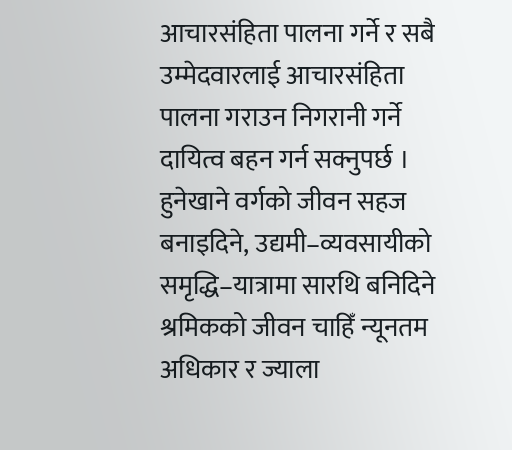आचारसंहिता पालना गर्ने र सबै उम्मेदवारलाई आचारसंहिता पालना गराउन निगरानी गर्ने दायित्व बहन गर्न सक्नुपर्छ ।
हुनेखाने वर्गको जीवन सहज बनाइदिने, उद्यमी–व्यवसायीको समृद्धि–यात्रामा सारथि बनिदिने श्रमिकको जीवन चाहिँ न्यूनतम अधिकार र ज्याला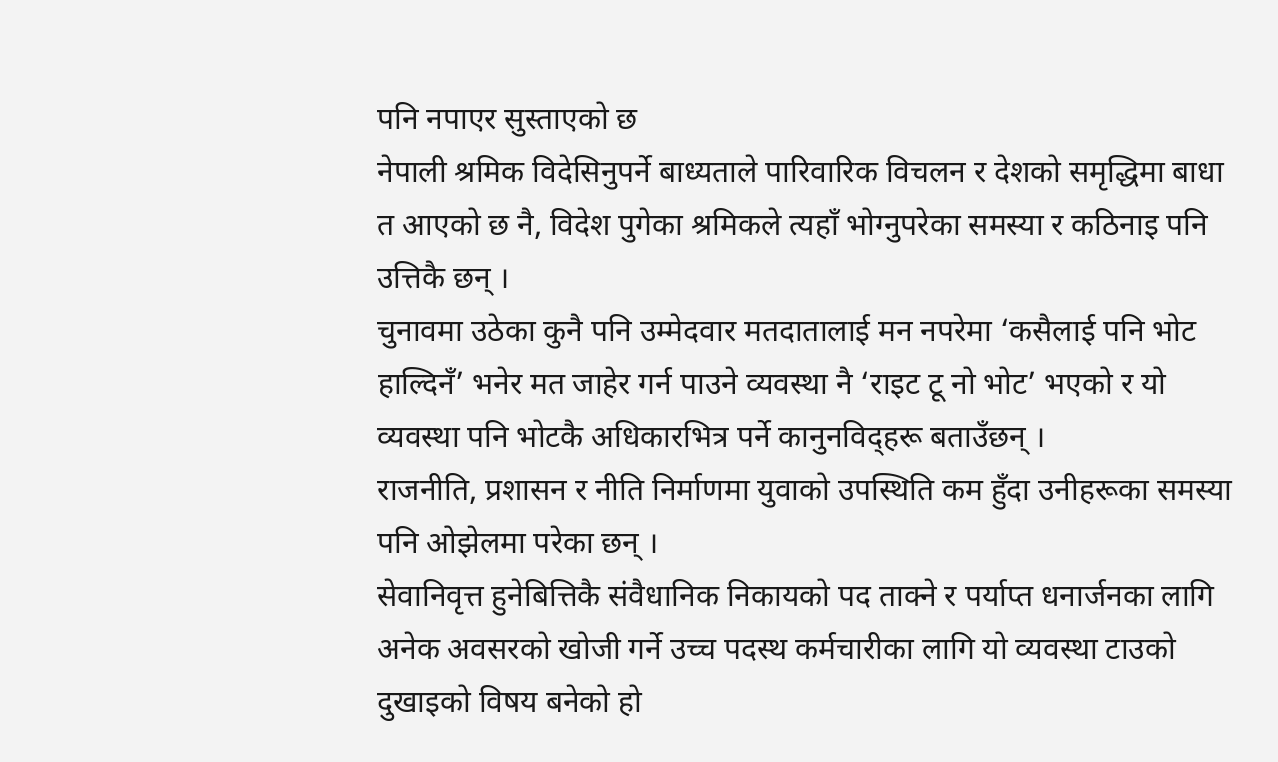पनि नपाएर सुस्ताएको छ
नेपाली श्रमिक विदेसिनुपर्ने बाध्यताले पारिवारिक विचलन र देशको समृद्धिमा बाधा त आएको छ नै, विदेश पुगेका श्रमिकले त्यहाँ भोग्नुपरेका समस्या र कठिनाइ पनि उत्तिकै छन् ।
चुनावमा उठेका कुनै पनि उम्मेदवार मतदातालाई मन नपरेमा ‘कसैलाई पनि भोट हाल्दिनँ’ भनेर मत जाहेर गर्न पाउने व्यवस्था नै ‘राइट टू नो भोट’ भएको र यो व्यवस्था पनि भोटकै अधिकारभित्र पर्ने कानुनविद्हरू बताउँछन् ।
राजनीति, प्रशासन र नीति निर्माणमा युवाको उपस्थिति कम हुँदा उनीहरूका समस्या पनि ओझेलमा परेका छन् ।
सेवानिवृत्त हुनेबित्तिकै संवैधानिक निकायको पद ताक्ने र पर्याप्त धनार्जनका लागि अनेक अवसरको खोजी गर्ने उच्च पदस्थ कर्मचारीका लागि यो व्यवस्था टाउको दुखाइको विषय बनेको हो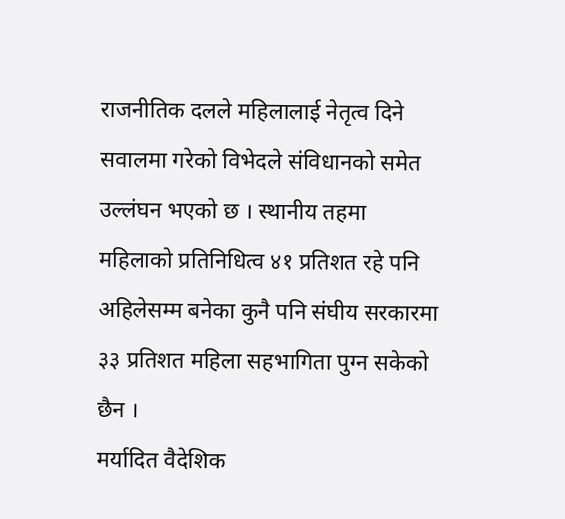राजनीतिक दलले महिलालाई नेतृत्व दिने सवालमा गरेको विभेदले संविधानको समेत उल्लंघन भएको छ । स्थानीय तहमा महिलाको प्रतिनिधित्व ४१ प्रतिशत रहे पनि अहिलेसम्म बनेका कुनै पनि संघीय सरकारमा ३३ प्रतिशत महिला सहभागिता पुग्न सकेको छैन ।
मर्यादित वैदेशिक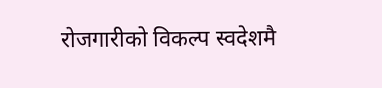रोजगारीको विकल्प स्वदेशमै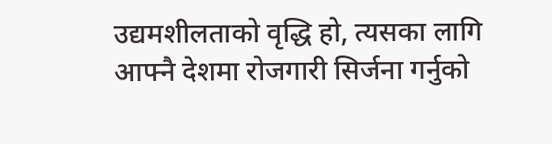उद्यमशीलताको वृद्धि हो, त्यसका लागि आफ्नै देशमा रोजगारी सिर्जना गर्नुको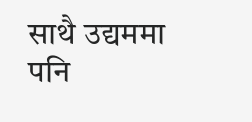साथै उद्यममा पनि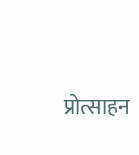प्रोत्साहन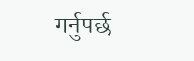गर्नुपर्छ